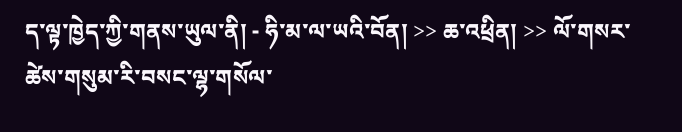ད་ལྟ་ཁྱེད་ཀྱི་གནས་ཡུལ་ནི། - ཧི་མ་ལ་ཡའི་བོན། >> ཆ་འཕྲིན། >> ལོ་གསར་ཚེས་གསུམ་རི་བསང་ལྷ་གསོལ་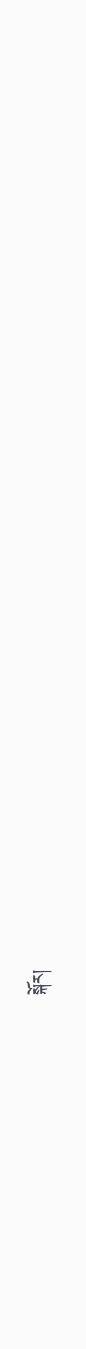སྐོར།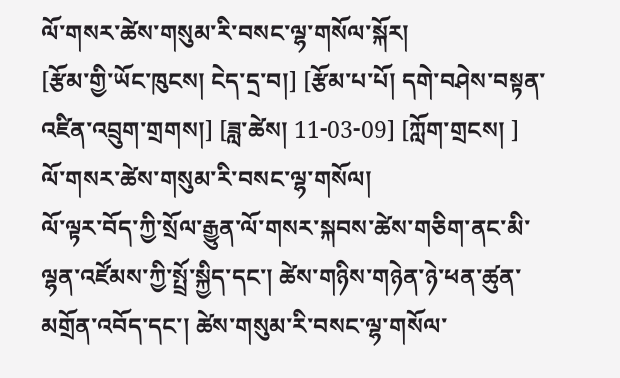ལོ་གསར་ཚེས་གསུམ་རི་བསང་ལྷ་གསོལ་སྐོར།
[རྩོམ་གྱི་ཡོང་ཁུངས། ངེད་དྲ་བ།] [རྩོམ་པ་པོ། དགེ་བཤེས་བསྟན་འཛིན་འབྲུག་གྲགས།] [ཟླ་ཚེས། 11-03-09] [ཀློག་གྲངས། ]
ལོ་གསར་ཚེས་གསུམ་རི་བསང་ལྷ་གསོལ།
ལོ་ལྟར་བོད་ཀྱི་སྲོལ་རྒྱུན་ལོ་གསར་སྐབས་ཚེས་གཅིག་ནང་མི་ལྷན་འཛོམས་ཀྱི་སྤྲོ་སྐྱིད་དང་། ཚེས་གཉིས་གཉེན་ཉེ་ཕན་ཚུན་མགྲོན་འབོད་དང་། ཚེས་གསུམ་རི་བསང་ལྷ་གསོལ་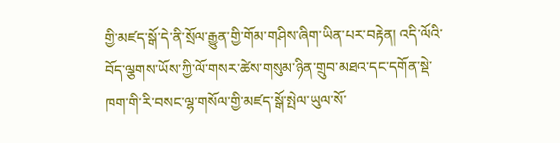གྱི་མཛད་སྒོ་དེ་ནི་སྲོལ་རྒྱུན་གྱི་གོམ་གཤིས་ཞིག་ཡིན་པར་བརྟེན། འདི་ལོའི་བོད་ལྕགས་ཡོས་ཀྱི་ལོ་གསར་ཚེས་གསུམ་ཉིན་གྲུབ་མཐའ་དང་དགོན་སྡེ་ཁག་གི་རི་བསང་ལྷ་གསོལ་གྱི་མཛད་སྒོ་སྤེལ་ཡུལ་སོ་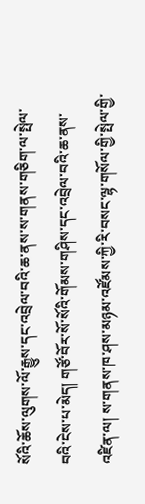སོའི་ཆོས་ལུགས་ལོ་རྒྱུས་དང་འབྲེལ་བའི་ཆ་ནས་ས་གནས་གཅིག་ལ་སྤེལ་བའི་ངེས་པ་མེད། གཙོ་བོར་སོ་སོའི་གོམས་གཤིས་དང་འབྲེལ་བའི་ཆ་ནས་འཛིན་ལ། ས་གནས་ཁ་ཤས་མཉམ་འཛོམས་ཀྱི་རི་བསང་ལྷ་གསོལ་གྱི་སྤེལ་གྱི་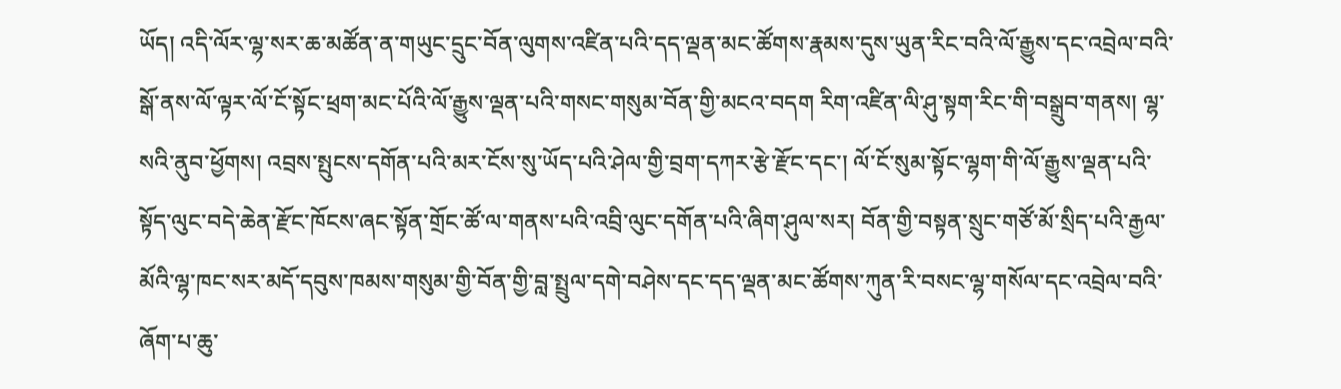ཡོད། འདི་ལོར་ལྷ་སར་ཆ་མཚོན་ན་གཡུང་དྲུང་བོན་ལུགས་འཛིན་པའི་དད་ལྡན་མང་ཚོགས་རྣམས་དུས་ཡུན་རིང་བའི་ལོ་རྒྱུས་དང་འབྲེལ་བའི་སྒོ་ནས་ལོ་ལྟར་ལོ་ངོ་སྟོང་ཕྲག་མང་པོའི་ལོ་རྒྱུས་ལྡན་པའི་གསང་གསུམ་བོན་གྱི་མངའ་བདག རིག་འཛིན་ལི་ཤུ་སྟག་རིང་གི་བསྒྲུབ་གནས། ལྷ་སའི་ནུབ་ཕྱོགས། འབྲས་སྤུངས་དགོན་པའི་མར་ངོས་སུ་ཡོད་པའི་ཤེལ་གྱི་བྲག་དཀར་རྩེ་རྫོང་དང་། ལོ་ངོ་སུམ་སྟོང་ལྷག་གི་ལོ་རྒྱུས་ལྡན་པའི་སྟོད་ལུང་བདེ་ཆེན་རྫོང་ཁོངས་ཞང་སྟོན་གྲོང་ཚོ་ལ་གནས་པའི་འབྲི་ལུང་དགོན་པའི་ཞིག་ཤུལ་སར། བོན་གྱི་བསྟན་སྲུང་གཙོ་མོ་སྲིད་པའི་རྒྱལ་མོའི་ལྷ་ཁང་སར་མདོ་དབུས་ཁམས་གསུམ་གྱི་བོན་གྱི་བླ་སྤྲུལ་དགེ་བཤེས་དང་དད་ལྡན་མང་ཚོགས་ཀུན་རི་བསང་ལྷ་གསོལ་དང་འབྲེལ་བའི་ཞོག་པ་ཆུ་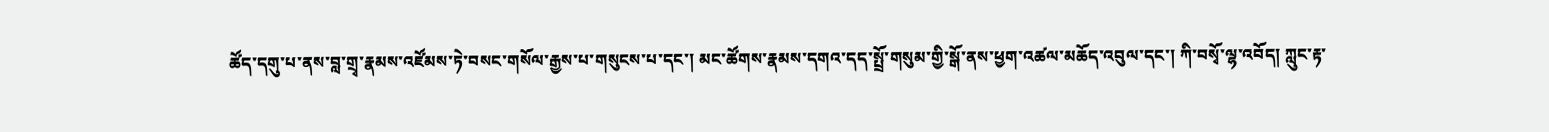ཚོད་དགུ་པ་ནས་བླ་གྲྭ་རྣམས་འཛོམས་ཏེ་བསང་གསོལ་རྒྱས་པ་གསུངས་པ་དང་། མང་ཚོགས་རྣམས་དགའ་དད་སྤྲོ་གསུམ་གྱི་སྒོ་ནས་ཕྱག་འཚལ་མཆོད་འབུལ་དང་། ཀི་བསྭོ་ལྷ་འབོད། ཀླུང་རྟ་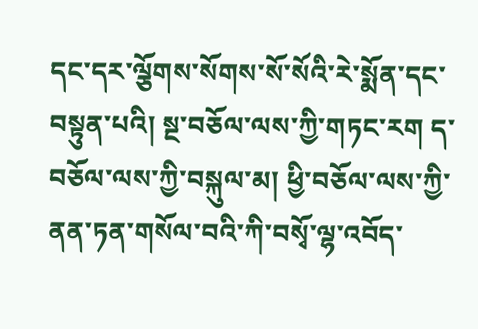དང་དར་ལྕོགས་སོགས་སོ་སོའི་རེ་སྨོན་དང་བསྟུན་པའི། སྔ་བཅོལ་ལས་ཀྱི་གཏང་རག ད་བཅོལ་ལས་ཀྱི་བསྐུལ་མ། ཕྱི་བཅོལ་ལས་ཀྱི་ནན་ཏན་གསོལ་བའི་ཀི་བསྭོ་ལྷ་འབོད་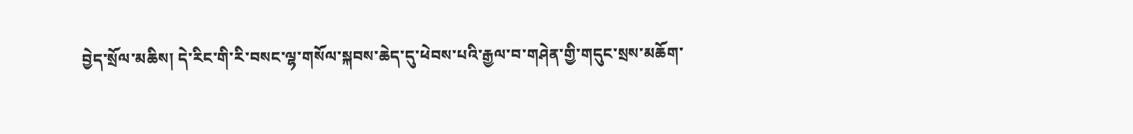བྱེད་སྲོལ་མཆིས། དེ་རིང་གི་རི་བསང་ལྷ་གསོལ་སྐབས་ཆེད་དུ་ཕེབས་པའི་རྒྱལ་བ་གཤེན་གྱི་གདུང་སྲས་མཆོག་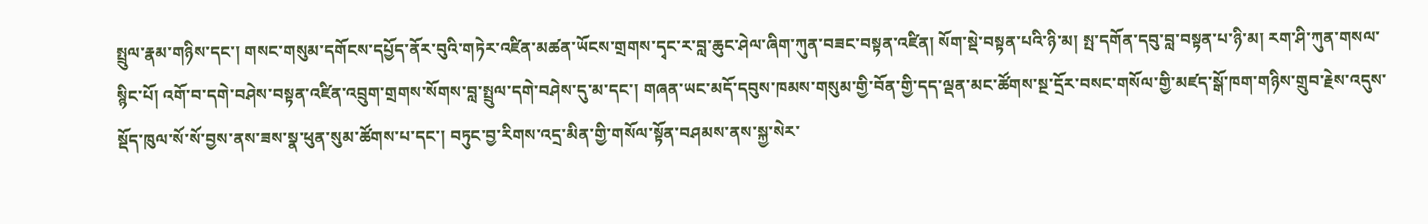སྤྲུལ་རྣམ་གཉིས་དང་། གསང་གསུམ་དགོངས་དཔྱོད་ནོར་བུའི་གཏེར་འཛིན་མཚན་ཡོངས་གྲགས་དྭང་ར་བླ་ཆུང་ཤེལ་ཞིག་ཀུན་བཟང་བསྟན་འཛིན། སོག་སྡེ་བསྟན་པའི་ཉི་མ། སྤ་དགོན་དབུ་བླ་བསྟན་པ་ཉི་མ། རག་ཤི་ཀུན་གསལ་སྙིང་པོ། འགོ་བ་དགེ་བཤེས་བསྟན་འཛིན་འབྲུག་གྲགས་སོགས་བླ་སྤྲུལ་དགེ་བཤེས་དུ་མ་དང་། གཞན་ཡང་མདོ་དབུས་ཁམས་གསུམ་གྱི་བོན་གྱི་དད་ལྡན་མང་ཚོགས་སྔ་དྲོར་བསང་གསོལ་གྱི་མཛད་སྒོ་ཁག་གཉིས་གྲུབ་རྗེས་འདུས་སྡོད་ཁུལ་སོ་སོ་བྱས་ནས་ཟས་སྣ་ཕུན་སུམ་ཚོགས་པ་དང་། བཏུང་བྱ་རིགས་འདྲ་མིན་གྱི་གསོལ་སྟོན་བཤམས་ནས་སྐྱ་སེར་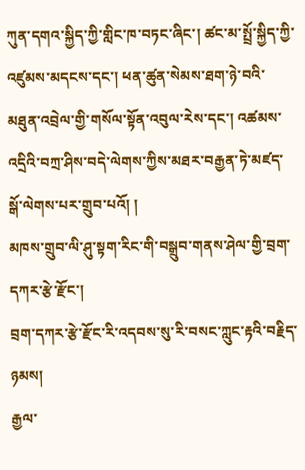ཀུན་དགའ་སྐྱིད་ཀྱི་གླིང་ཁ་བཏང་ཞིང་། ཚང་མ་སྤྲོ་སྐྱིད་ཀྱི་འཛུམས་མདངས་དང་། ཕན་ཚུན་སེམས་ཐག་ཉེ་བའི་མཐུན་འབྲེལ་གྱི་གསོལ་སྟོན་འབུལ་རེས་དང་། འཚམས་འདྲིའི་བཀྲ་ཤིས་བདེ་ལེགས་ཀྱིས་མཐར་བརྒྱན་ཏེ་མཛད་སྒོ་ལེགས་པར་གྲུབ་པའོ། །
མཁས་གྲུབ་ལི་ཤུ་སྟག་རིང་གི་བསྒྲུབ་གནས་ཤེལ་གྱི་བྲག་དཀར་རྩེ་རྫོང་།
བྲག་དཀར་རྩེ་རྫོང་རི་འདབས་སུ་རི་བསང་ཀླུང་རྟའི་བརྗིད་ཉམས།
རྒྱལ་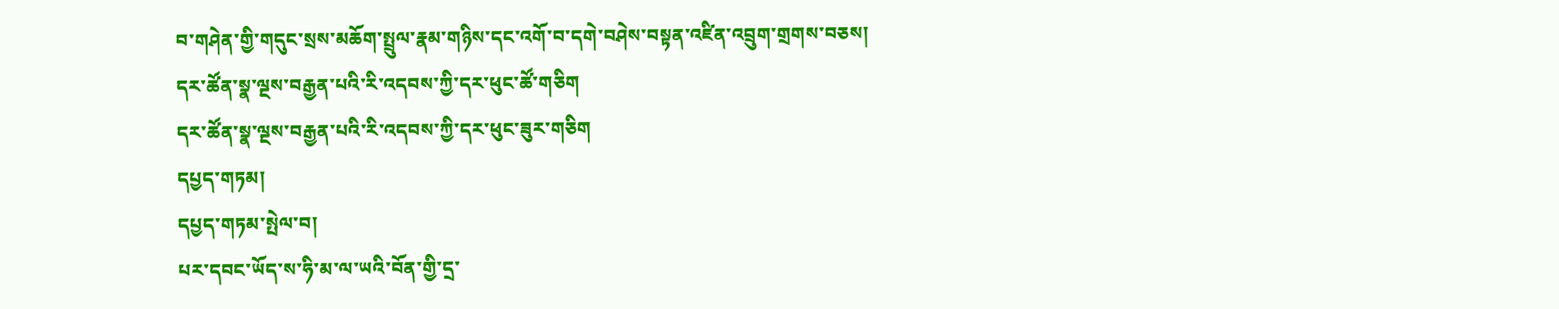བ་གཤེན་གྱི་གདུང་སྲས་མཆོག་སྤྲུལ་རྣམ་གཉིས་དང་འགོ་བ་དགེ་བཤེས་བསྟན་འཛིན་འབྲུག་གྲགས་བཅས།
དར་ཚོན་སྣ་ལྔས་བརྒྱན་པའི་རི་འདབས་ཀྱི་དར་ཕུང་ཚོ་གཅིག
དར་ཚོན་སྣ་ལྔས་བརྒྱན་པའི་རི་འདབས་ཀྱི་དར་ཕུང་ཟུར་གཅིག
དཔྱད་གཏམ།
དཔྱད་གཏམ་སྤེལ་བ།
པར་དབང་ཡོད་ས་ཧི་མ་ལ་ཡའི་བོན་གྱི་དྲ་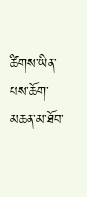ཚིགས་ཡིན་པས་ཆོག་མཆན་མ་ཐོབ་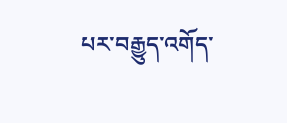པར་བརྒྱུད་འགོད་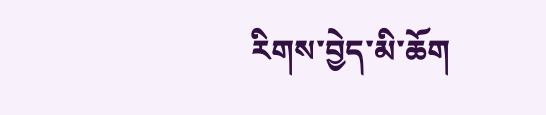རིགས་བྱེད་མི་ཆོག